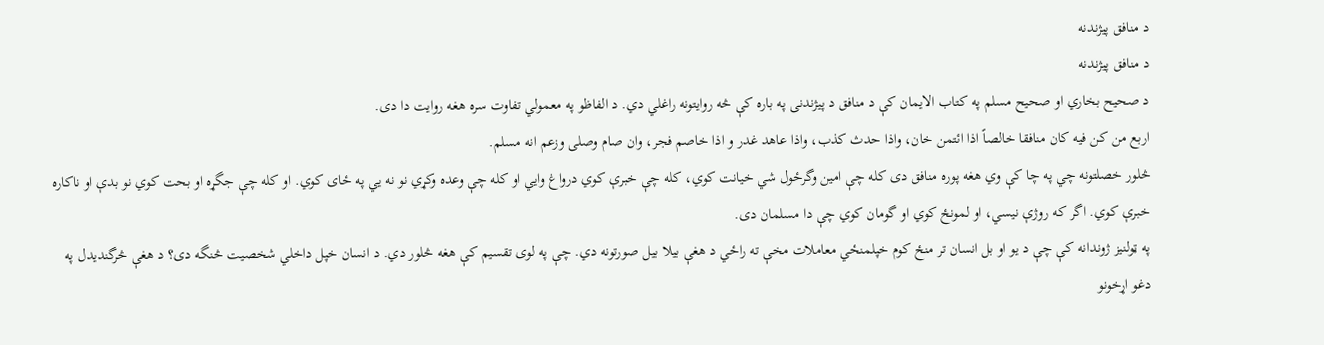د منافق پيژندنه
د منافق پيژندنه
د صحيح بخاري او صحيح مسلم په کتاب الايمان کې د منافق د پيژندنى په باره کې څه روايتونه راغلي دي. د الفاظو په معمولي تفاوت سره هغه روايت دا دى.
اربع من کن فيه کان منافقا خالصاً اذا ائتمن خان، واذا حدث کذب، واذا عاهد غدر و اذا خاصم فجر، وان صام وصلى وزعم انه مسلم.
څلور خصلتونه چي په چا کې وي هغه پوره منافق دى کله چې امين وگرځول شي خيانت کوي، کله چې خبرې کوي درواغ وايي او کله چې وعده وکړي نو نه يي په ځاى کوي. او کله چې جگړه او بحت کوي نو بدې او ناکاره خبرې کوي. اگر که روژې نيسي، او لمونځ کوي او گومان کوي چې دا مسلمان دى.
په ټولنيز ژوندانه کې چې د يو او بل انسان تر منځ کوم خپلمنځي معاملات مخې ته راځي د هغې بيلا بيل صورتونه دي. چې په لوى تقسيم کې هغه څلور دي. د انسان خپل داخلي شخصيت څنگه دى؟ د هغې څرگنديدل په دغو اړخونو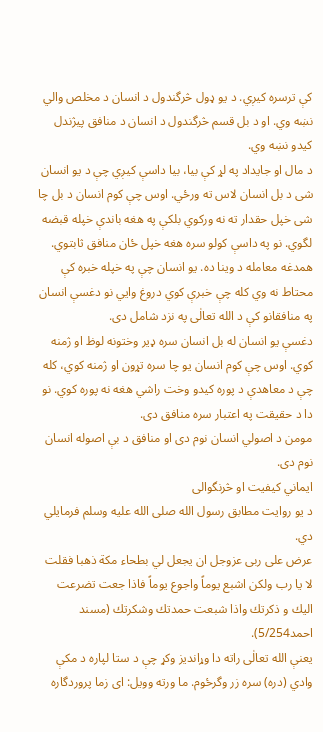کې ترسره کيږي. د يو ډول څرگندول د انسان د مخلص والي نښه وي. او د بل قسم څرگندول د انسان د منافق پيژندل کيدو نښه وي.
د مال او جايداد په لړ کې بيا، بيا داسې کيږي چې د يو انسان شى د بل انسان لاس ته ورځي. اوس چې کوم انسان د بل چا شى خپل حقدار ته نه ورکوي بلکې په هغه باندې خپله قبضه لگوي. نو په داسې کولو سره هغه خپل ځان منافق ثابتوي.
همدغه معامله د وينا ده. يو انسان چې په خپله خبره کې محتاط نه وي کله چې خبرې کوي دروغ وايي نو دغسې انسان په منافقانو کې د الله تعالٰى په نزد شامل دى.
دغسې يو انسان له بل انسان سره ډير وختونه لوظ او ژمنه کوي. اوس چې کوم انسان يو چا سره تړون او ژمنه کوي، کله چې د معاهدې د پوره کيدو وخت راشي هغه نه پوره کوي. نو دا د حقيقت په اعتبار سره منافق دى.
مومن د اصولي انسان نوم دى او منافق د بې اصوله انسان نوم دى.
ايماني کيفيت او څرنگوالى
د يو روايت مطابق رسول الله صلى الله عليه وسلم فرمايلي دي.
عرض على ربى عزوجل ان يجعل لي بطحاء مکة ذهبا فقلت لا يا رب ولکن اشبع يوماً واجوع يوماً فاذا جعت تضرعت اليك و ذکرتك واذا شبعت حمدتك وشکرتك (مسند احمد5/254).
يعنې الله تعالٰى راته دا وړانديز وکړ چې د ستا لپاره د مکې وادي (دره) سره زر وگرځوم. ما ورته وويل: اى زما پروردگاره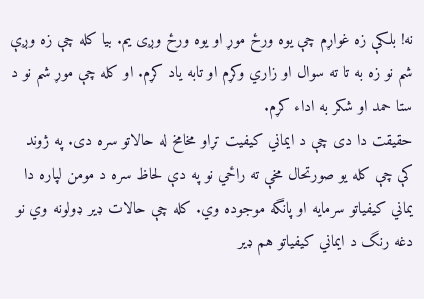نه! بلکې زه غواړم چې يوه ورځ موړ او يوه ورځ وږى يم. بيا کله چې زه وږې شم نو زه به تا ته سوال او زاري وکړم او تابه ياد کړم. او کله چې موړ شم نو د ستا حمد او شکر به اداء کړم.
حقيقت دا دى چې د ايماني کيفيت تړاو مخامخ له حالاتو سره دى. په ژوند کې چې کله يو صورتحال مخې ته راځي نو په دې لحاظ سره د مومن لپاره دا يماني کيفياتو سرمايه او پانگه موجوده وي. کله چې حالات ډير ډولونه وي نو دغه رنگ د ايماني کيفياتو هم ډير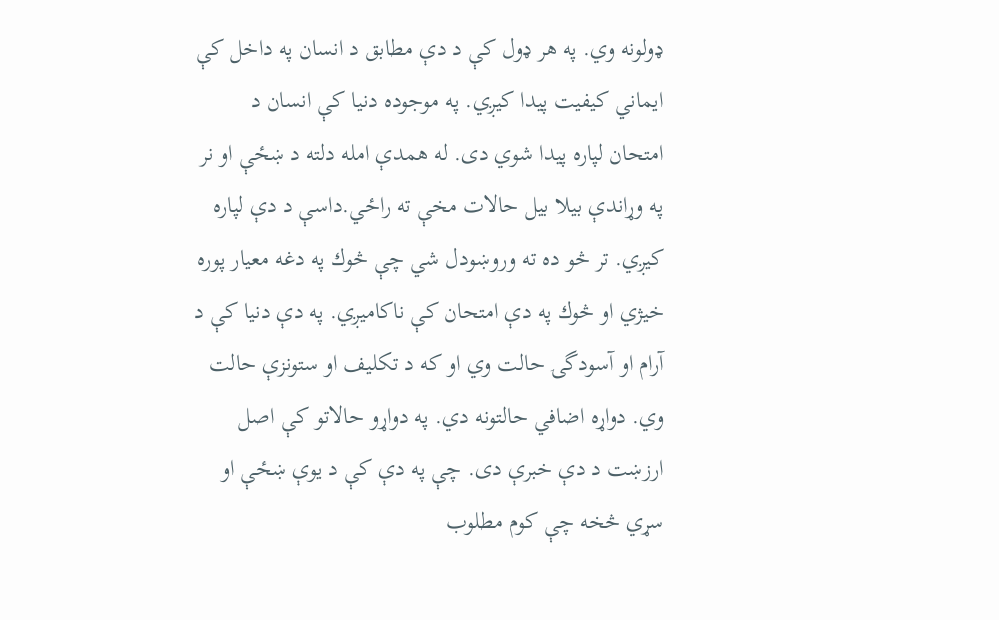ډولونه وي. په هر ډول کې د دې مطابق د انسان په داخل کې ايماني کيفيت پيدا کيږي. په موجوده دنيا کې انسان د امتحان لپاره پيدا شوي دى. له همدې امله دلته د ښځې او نر په وړاندې بيلا بيل حالات مخې ته راځي.داسې د دې لپاره کيږي. تر څو ده ته وروښودل شي چې څوك په دغه معيار پوره خيژي او څوك په دې امتحان کې ناکاميږي. په دې دنيا کې د آرام او آسودگۍ حالت وي او که د تکليف او ستونزې حالت وي. دواړه اضافي حالتونه دي. په دواړو حالاتو کې اصل ارزښت د دې خبرې دى. چې په دې کې د يوې ښځې او سړي څخه چې کوم مطلوب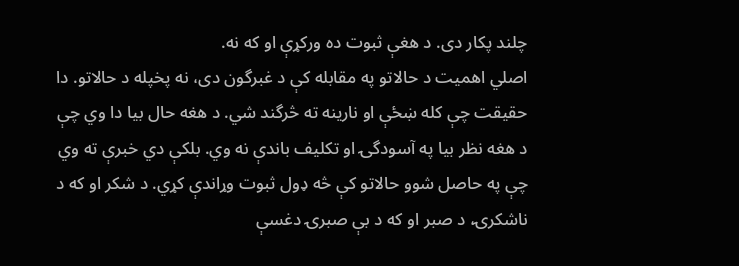چلند پکار دى. د هغې ثبوت ده ورکړې او که نه.
اصلي اهميت د حالاتو په مقابله کې د غبرگون دى، نه پخپله د حالاتو. دا حقيقت چې کله ښځې او نارينه ته څرگند شي. د هغه حال بيا دا وي چې د هغه نظر بيا په آسودگۍ او تکليف باندې نه وي. بلکې دي خبرې ته وي چې په حاصل شوو حالاتو کې څه ډول ثبوت وړاندې کړي. د شکر او که د ناشکرۍ، د صبر او که د بې صبرۍ دغسې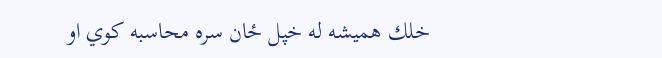خلك هميشه له خپل ځان سره محاسبه کوي او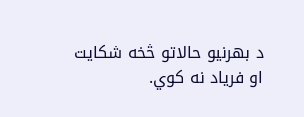د بهرنيو حالاتو څخه شکايت او فرياد نه کوي.